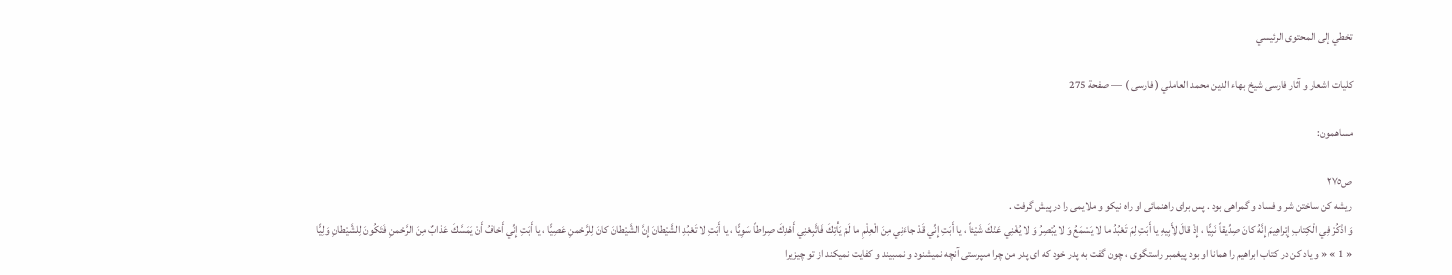تخطي إلى المحتوى الرئيسي

كليات اشعار و آثار فارسى شيخ بهاء الدين محمد العاملي ( فارسى ) — صفحة 275

مساهمون:

ص٢٧٥
ريشه كن ساختن شر و فساد و گمراهى بود . پس براى راهنمائى او راه نيكو و ملايمى را در پيش گرفت .
وَ اذْكُرْ فِي الْكِتابِ إِبْراهِيمَ إِنَّهُ كانَ صِدِّيقاً نَبِيًّا ، إِذْ قالَ لِأَبِيهِ يا أَبَتِ لِمَ تَعْبُدُ ما لا يَسْمَعُ وَ لا يُبْصِرُ وَ لا يُغْنِي عَنْكَ شَيْئاً ، يا أَبَتِ إِنِّي قَدْ جاءَنِي مِنَ الْعِلْمِ ما لَمْ يَأْتِكَ فَاتَّبِعْنِي أَهْدِكَ صِراطاً سَوِيًّا ، يا أَبَتِ لا تَعْبُدِ الشَّيْطانَ إِنَّ الشَّيْطانَ كانَ لِلرَّحْمنِ عَصِيًّا ، يا أَبَتِ إِنِّي أَخافُ أَنْ يَمَسَّكَ عَذابٌ مِنَ الرَّحْمنِ فَتَكُونَ لِلشَّيْطانِ وَلِيًّا
« 1 » « و ياد كن در كتاب ابراهيم را همانا او بود پيغمبر راستگوى ، چون گفت به پدر خود كه اى پدر من چرا مىپرستى آنچه نميشنود و نمىبيند و كفايت نميكند از تو چيزيرا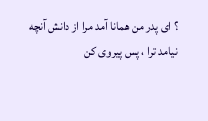؟ اى پدر من همانا آمد مرا از دانش آنچه نيامد ترا ، پس پيروى كن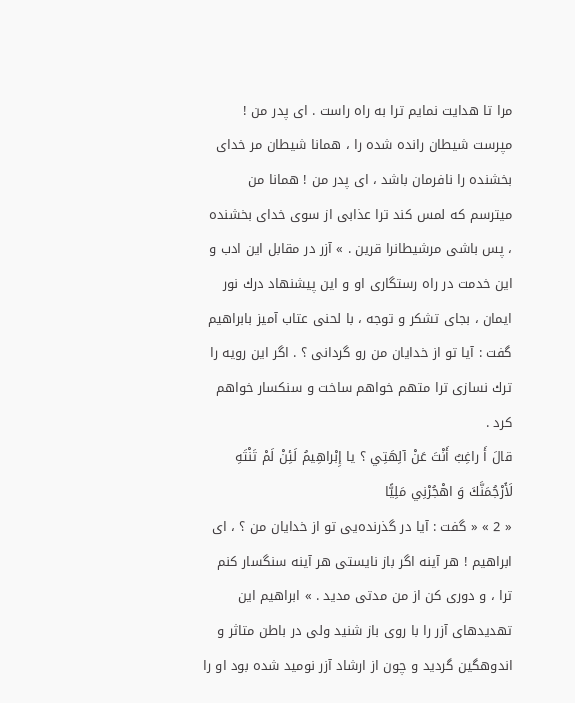مرا تا هدايت نمايم ترا به راه راست . اى پدر من ! مپرست شيطان رانده شده را ، همانا شيطان مر خداى بخشنده را نافرمان باشد ، اى پدر من ! همانا من ميترسم كه لمس كند ترا عذابى از سوى خداى بخشنده ، پس باشى مرشيطانرا قرين . » آزر در مقابل اين ادب و اين خدمت در راه رستگارى او و اين پيشنهاد درك نور ايمان ، بجاى تشكر و توجه ، با لحنى عتاب آميز بابراهيم گفت : آيا تو از خدايان من رو گردانى ؟ . اگر اين رويه را ترك نسازى ترا متهم خواهم ساخت و سنكسار خواهم كرد .
قالَ أَ راغِبٌ أَنْتَ عَنْ آلِهَتِي ؟ يا إِبْراهِيمُ لَئِنْ لَمْ تَنْتَهِ لَأَرْجُمَنَّكَ وَ اهْجُرْنِي مَلِيًّا
« 2 » « گفت : آيا در گذرنده‌يى تو از خدايان من ؟ ، اى ابراهيم ! هر آينه اگر باز نايستى هر آينه سنگسار كنم ترا ، و دورى كن از من مدتى مديد . » ابراهيم اين تهديدهاى آزر را با روى باز شنيد ولى در باطن متاثر و اندوهگين گرديد و چون از ارشاد آزر نوميد شده بود او را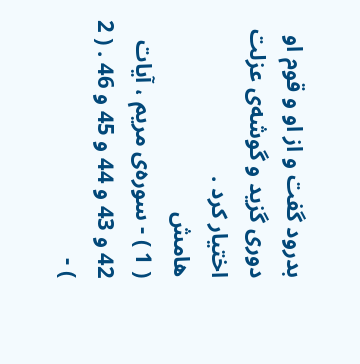بدرود گفت و از او و قوم او دورى گزيد و گوشه‌ى عزلت اختيار كرد .
هامش
( 1 ) - سوره‌ى مريم ، آيات 42 و 43 و 44 و 45 و 46 . ( 2 ) -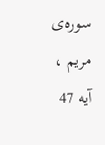سوره‌ى مريم ، آيه 47